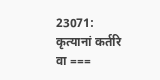23071: कृत्यानां कर्तरि वा ===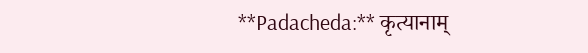**Padacheda:** कृत्यानाम्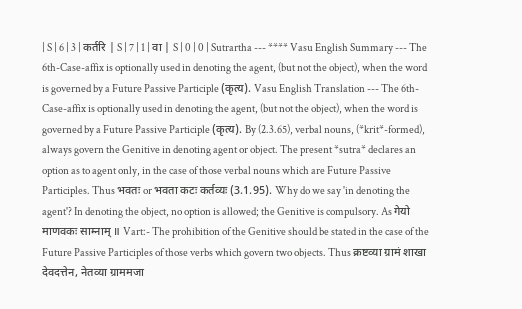| S | 6 | 3 | कर्तरि | S | 7 | 1 | वा | S | 0 | 0 | Sutrartha --- **** Vasu English Summary --- The 6th-Case-affix is optionally used in denoting the agent, (but not the object), when the word is governed by a Future Passive Participle (कृत्य). Vasu English Translation --- The 6th-Case-affix is optionally used in denoting the agent, (but not the object), when the word is governed by a Future Passive Participle (कृत्य). By (2.3.65), verbal nouns, (*krit*-formed), always govern the Genitive in denoting agent or object. The present *sutra* declares an option as to agent only, in the case of those verbal nouns which are Future Passive Participles. Thus भवतः or भवता कटः कर्तव्यः (3.1.95). Why do we say 'in denoting the agent'? In denoting the object, no option is allowed; the Genitive is compulsory. As गेयो माणवकः साम्नाम् ॥ Vart:- The prohibition of the Genitive should be stated in the case of the Future Passive Participles of those verbs which govern two objects. Thus क्रष्टव्या ग्रामं शाखा देवदत्तेन, नेतव्या ग्राममजा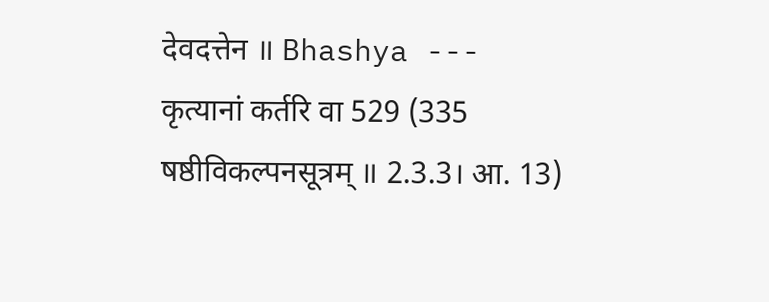देवदत्तेन ॥ Bhashya --- कृत्यानां कर्तरि वा 529 (335 षष्ठीविकल्पनसूत्रम् ॥ 2.3.3। आ. 13)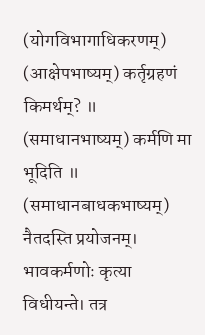(योगविभागाधिकरणम्) (आक्षेपभाष्यम्) कर्तृग्रहणं किमर्थम्? ॥ (समाधानभाष्यम्) कर्मणि मा भूदिति ॥ (समाधानबाधकभाष्यम्) नैतदस्ति प्रयोजनम्। भावकर्मणोः कृत्या विधीयन्ते। तत्र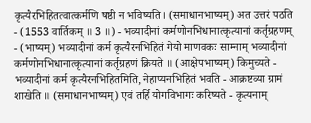कृत्यैरभिहितत्वात्कर्मणि षष्ठी न भविष्यति। (समाधानभाष्यम्) अत उत्तरं पठति - (1553 वार्तिकम् ॥ 3 ॥) - भव्यादीनां कर्मणोनभिधानात्कृत्यानां कर्तृग्रहणम् - (भाष्यम्) भव्यादीनां कर्म कृत्यैरनभिहितं गेयो माणवकः साम्नाम् भव्यादीनां कर्मणोनभिधानात्कृत्यानां कर्तृग्रहणं क्रियते ॥ (आक्षेपभाष्यम्) किमुच्यते - भव्यादीनां कर्म कृत्यैरनभिहितमिति, नेहाप्यनभिहितं भवति - आक्रष्टव्या ग्रामं शाखेति ॥ (समाधानभाष्यम्) एवं तर्हि योगविभागः करिष्यते - कृत्यनाम्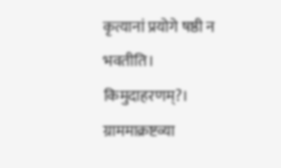कृत्यानां प्रयोगे षष्ठी न भवतीति। किमुदाहरणम्?। ग्राममाक्रष्टव्या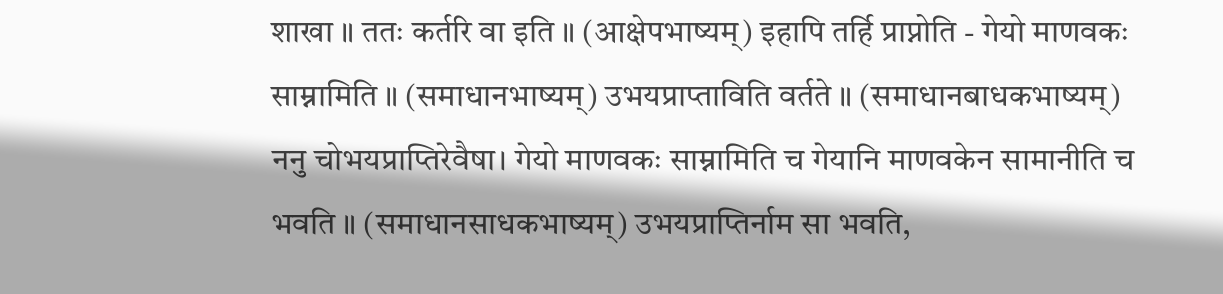शाखा ॥ ततः कर्तरि वा इति ॥ (आक्षेपभाष्यम्) इहापि तर्हि प्राप्नोति - गेयो माणवकः साम्नामिति ॥ (समाधानभाष्यम्) उभयप्राप्ताविति वर्तते ॥ (समाधानबाधकभाष्यम्) ननु चोभयप्राप्तिरेवैषा। गेयो माणवकः साम्नामिति च गेयानि माणवकेन सामानीति च भवति ॥ (समाधानसाधकभाष्यम्) उभयप्राप्तिर्नाम सा भवति,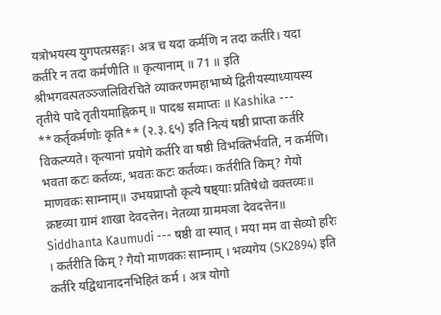यत्रोभयस्य युगपत्प्रसङ्गः। अत्र च यदा कर्मणि न तदा कर्तरि। यदा कर्तरि न तदा कर्मणीति ॥ कृत्यानाम् ॥ 71 ॥ इति श्रीभगवत्पतञ्ञ्जलिविरचिते व्याकरणमहाभाष्ये द्वितीयस्याध्यायस्य तृतीये पादे तृतीयमाह्निकम् ॥ पादश्च समाप्तः ॥ Kashika --- **कर्तृकर्मणोः कृति** (२.३.६५) इति नित्यं षष्ठी प्राप्ता कर्तरि विकल्प्यते। कृत्यानां प्रयोगे कर्तरि वा षष्ठी विभक्तिर्भवति, न कर्मणि। भवता कटः कर्तव्यः, भवतः कटः कर्तव्यः। कर्तरीति किम्? गेयो माणवकः साम्नाम्॥ उभयप्राप्तौ कृत्ये षष्ठ्याः प्रतिषेधो वक्तव्यः॥ क्रष्टव्या ग्रामं शाखा देवदत्तेन। नेतव्या ग्राममजा देवदत्तेन॥ Siddhanta Kaumudi --- षष्ठी वा स्यात् । मया मम वा सेव्यो हरिः । कर्तरीति किम् ? गेयो माणवकः साम्नाम् । भव्यगेय (SK2894) इति कर्तरि यद्विधानादनभिहितं कर्म । अत्र योगो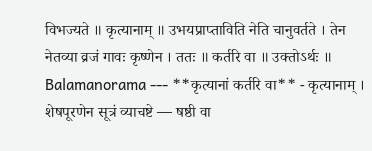विभज्यते ॥ कृत्यानाम् ॥ उभयप्राप्ताविति नेति चानुवर्तते । तेन नेतव्या व्रजं गावः कृष्णेन । ततः ॥ कर्तरि वा ॥ उक्तोऽर्थः ॥ Balamanorama --- **कृत्यानां कर्तरि वा** - कृत्यानाम् । शेषपूरणेन सूत्रं व्याचष्टे — षष्ठी वा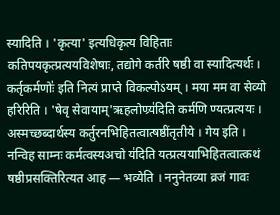स्यादिति । 'कृत्या' इत्यधिकृत्य विहिताः कतिपयकृत्प्रत्ययविशेषाः, तद्योगे कर्तरि षष्ठी वा स्यादित्यर्थः । कर्तृकर्मणोः॑ इति नित्यं प्राप्ते विकल्पोऽयम् । मया मम वा सेव्यो हरिरिति । 'षेवृ सेवायाम्'ऋहलोण्र्य॑दिति कर्मणि ण्यत्प्रत्ययः । अस्मच्छब्दार्थस्य कर्तुरनभिहितत्वात्षष्ठींतृतीये । गेय इति । नन्विह साम्नः कर्मत्वस्यअचो य॑दिति यत्प्रत्ययाभिहितत्वात्कथं षष्ठीप्रसक्तिरित्यत आह — भव्येति । ननुनेतव्या व्रजं गावः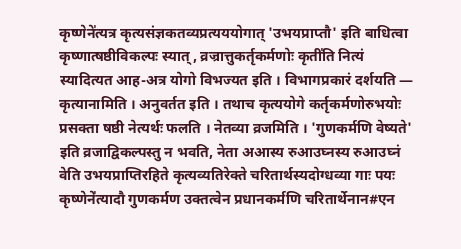कृष्णेने॑त्यत्र कृत्यसंज्ञकतव्यप्रत्यययोगात् 'उभयप्राप्तौ' इति बाधित्वा कृष्णात्षष्ठीविकल्पः स्यात्, व्रज्रात्तुकर्तृकर्मणोः कृती॑ति नित्यं स्यादित्यत आह-अत्र योगो विभज्यत इति । विभागप्रकारं दर्शयति — कृत्यानामिति । अनुवर्तत इति । तथाच कृत्ययोगे कर्तृकर्मणोरुभयोः प्रसक्ता षष्ठी नेत्यर्थः फलति । नेतव्या व्रजमिति । 'गुणकर्मणि वेष्यते' इति व्रजाद्विकल्पस्तु न भवति, नेता अआस्य रुआउघ्नस्य रुआउघ्नं वेति उभयप्राप्तिरहिते कृत्यव्यतिरेक्ते चरितार्थस्यदोग्धव्या गाः पयः कृष्णेने॑त्यादौ गुणकर्मण उक्तत्वेन प्रधानकर्मणि चरितार्थेनान#एन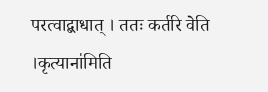परत्वाद्बाधात् । ततः कर्तरि वेति ।कृत्याना॑मिति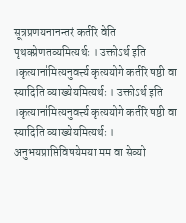सूत्रप्रणयनानन्तरं कर्तरि वेति पृथक्प्रेणतव्यमित्यर्थः । उक्तोऽर्थ इति ।कृत्याना॑मित्यनुवर्त्त्य कृत्ययोगे कर्तरि षष्ठी वा स्यादिति व्याख्येयमित्यर्थः । उक्तोऽर्थ इति ।कृत्याना॑मित्यनुवर्त्त्य कृत्ययोगे कर्तरि षष्ठी वा स्यादिति व्याख्येयमित्यर्थः । अनुभयप्राप्तिविषयेमया मम वा सेव्यो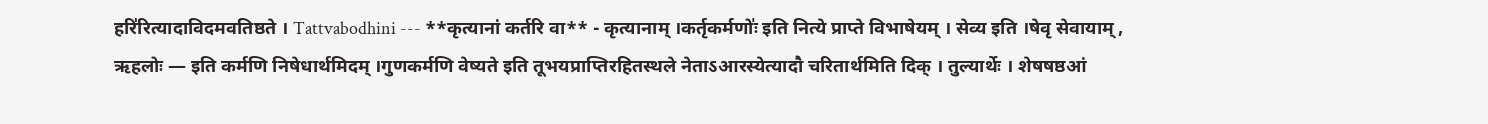हरि॑रित्यादाविदमवतिष्ठते । Tattvabodhini --- **कृत्यानां कर्तरि वा** - कृत्यानाम् ।कर्तृकर्मणोः॑ इति नित्ये प्राप्ते विभाषेयम् । सेव्य इति ।षेवृ सेवायाम् , ऋहलोः — इति कर्मणि निषेधार्थमिदम् ।गुणकर्मणि वेष्यते इति तूभयप्राप्तिरहितस्थले नेताऽआरस्येत्यादौ चरितार्थमिति दिक् । तुल्यार्थेः । शेषषष्ठआं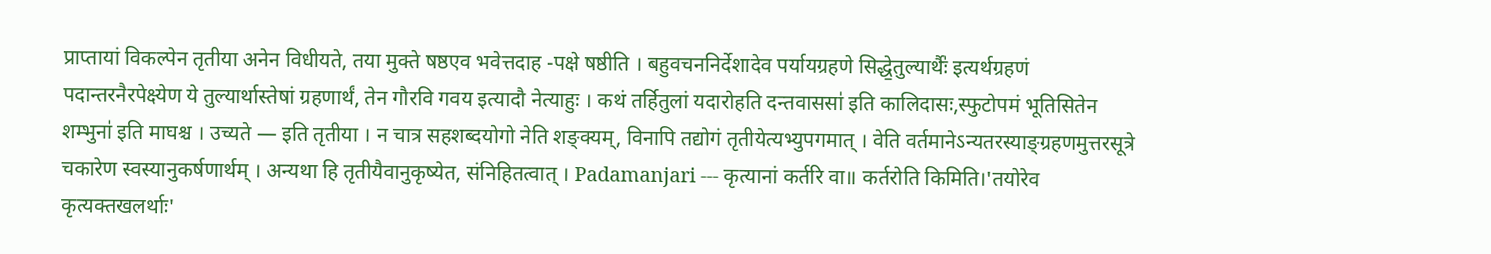प्राप्तायां विकल्पेन तृतीया अनेन विधीयते, तया मुक्ते षष्ठएव भवेत्तदाह -पक्षे षष्ठीति । बहुवचननिर्देशादेव पर्यायग्रहणे सिद्धे॒तुल्यार्थैः॑ इत्यर्थग्रहणं पदान्तरनैरपेक्ष्येण ये तुल्यार्थास्तेषां ग्रहणार्थं, तेन गौरवि गवय इत्यादौ नेत्याहुः । कथं तर्हितुलां यदारोहति दन्तवाससा॑ इति कालिदासः,स्फुटोपमं भूतिसितेन शम्भुना॑ इति माघश्च । उच्यते — इति तृतीया । न चात्र सहशब्दयोगो नेति शङ्क्यम्, विनापि तद्योगं तृतीयेत्यभ्युपगमात् । वेति वर्तमानेऽन्यतरस्याङ्ग्रहणमुत्तरसूत्रे चकारेण स्वस्यानुकर्षणार्थम् । अन्यथा हि तृतीयैवानुकृष्येत, संनिहितत्वात् । Padamanjari --- कृत्यानां कर्तरि वा॥ कर्तरोति किमिति।'तयोरेव कृत्यक्तखलर्थाः'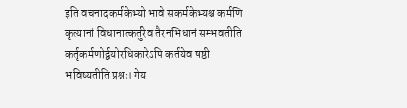इति वचनादकर्मकेभ्यो भावे सकर्मकेभ्यश्च कर्मणि कृत्यानां विधानात्कर्तुरेव तैरनभिधानं सम्भवतीति कर्तृकर्मणोर्द्वयोरधिकारेऽपि कर्तयेव षष्ठी भविष्यतीति प्रश्नः। गेय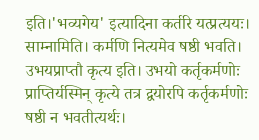इति।'भव्यगेय' इत्यादिना कर्तरि यत्प्रत्ययः। साम्नामिति। कर्मणि नित्यमेव षष्ठी भवति। उभयप्राप्तौ कृत्य इति। उभयो कर्तृकर्मणोः प्राप्तिर्यस्मिन् कृत्ये तत्र द्वयोरपि कर्तृकर्मणोः षष्ठी न भवतीत्यर्थः।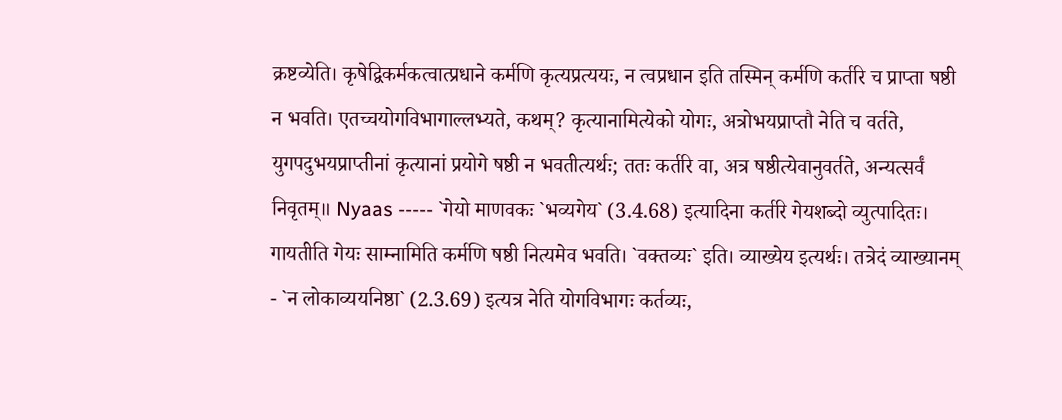क्रष्टव्येति। कृषेद्विकर्मकत्वात्प्रधाने कर्मणि कृत्यप्रत्ययः, न त्वप्रधान इति तस्मिन् कर्मणि कर्तरि च प्राप्ता षष्ठी न भवति। एतच्चयोगविभागाल्लभ्यते, कथम्? कृत्यानामित्येको योगः, अत्रोभयप्राप्तौ नेति च वर्तते, युगपदुभयप्राप्तीनां कृत्यानां प्रयोगे षष्ठी न भवतीत्यर्थः; ततः कर्तरि वा, अत्र षष्ठीत्येवानुवर्तते, अन्यत्सर्वं निवृतम्॥ Nyaas ----- `गेयो माणवकः `भव्यगेय` (3.4.68) इत्यादिना कर्तरि गेयशब्दो व्युत्पादितः। गायतीति गेयः साम्नामिति कर्मणि षष्ठी नित्यमेव भवति। `वक्तव्यः` इति। व्याख्येय इत्यर्थः। तत्रेदं व्याख्यानम् - `न लोकाव्ययनिष्ठा` (2.3.69) इत्यत्र नेति योगविभागः कर्तव्यः,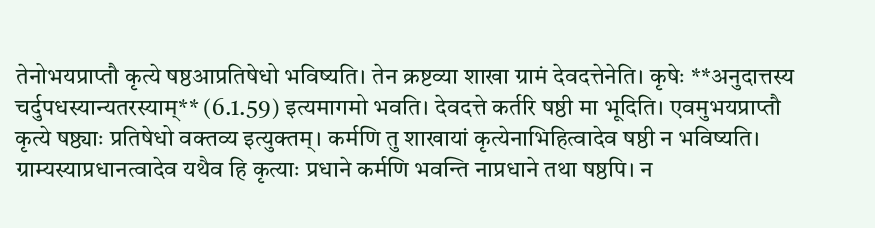तेनोभयप्राप्तौ कृत्ये षष्ठआप्रतिषेधो भविष्यति। तेन क्रष्टव्या शाखा ग्रामं देवदत्तेनेति। कृषेः **अनुदात्तस्य चर्दुपधस्यान्यतरस्याम्** (6.1.59) इत्यमागमो भवति। देवदत्ते कर्तरि षष्ठी मा भूदिति। एवमुभयप्राप्तौ कृत्ये षष्ठ्याः प्रतिषेधो वक्तव्य इत्युक्तम्। कर्मणि तु शाखायां कृत्येनाभिहित्वादेव षष्ठी न भविष्यति। ग्राम्यस्याप्रधानत्वादेव यथैव हि कृत्याः प्रधाने कर्मणि भवन्ति नाप्रधाने तथा षष्ठपि। न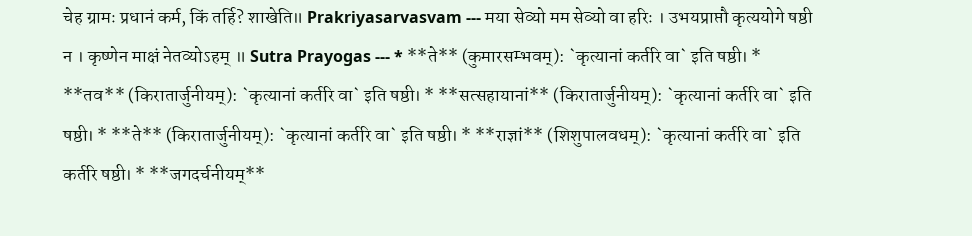चेह ग्रामः प्रधानं कर्म, किं तर्हि? शाखेति॥ Prakriyasarvasvam --- मया सेव्यो मम सेव्यो वा हरिः । उभयप्राप्तौ कृत्ययोगे षष्ठी न । कृष्णेन माक्षं नेतव्योऽहम् ॥ Sutra Prayogas --- * **ते** (कुमारसम्भवम्): `कृत्यानां कर्तरि वा` इति षष्ठी। * **तव** (किरातार्जुनीयम्): `कृत्यानां कर्तरि वा` इति षष्ठी। * **सत्सहायानां** (किरातार्जुनीयम्): `कृत्यानां कर्तरि वा` इति षष्ठी। * **ते** (किरातार्जुनीयम्): `कृत्यानां कर्तरि वा` इति षष्ठी। * **राज्ञां** (शिशुपालवधम्): `कृत्यानां कर्तरि वा` इति कर्तरि षष्ठी। * **जगदर्चनीयम्**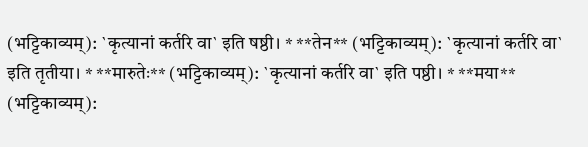(भट्टिकाव्यम्): `कृत्यानां कर्तरि वा` इति षष्ठी। * **तेन** (भट्टिकाव्यम्): `कृत्यानां कर्तरि वा` इति तृतीया। * **मारुतेः** (भट्टिकाव्यम्): `कृत्यानां कर्तरि वा` इति पष्ठी। * **मया** (भट्टिकाव्यम्):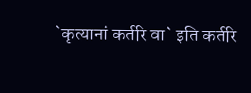`कृत्यानां कर्तरि वा` इति कर्तरि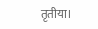तृतीया।